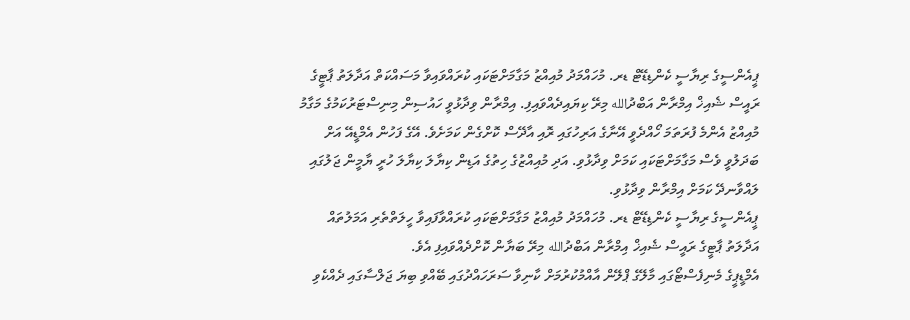ޕީއެންސީގެ ރިޔާސީ ކެންޑިޑޭޓް ޑރ. މުހައްމަދު މުއިއްޒު މަގާމަށްޓަކައި ކުރައްވައިވާ މަސައްކަތް އަދާލަތު ޕާޓީގެ ރައީސް ޝެއިޚް އިމްރާން އަބްދުالله މިރޭ ކިޔައިދެއްވައިފި. އިމްރާން ވިދާޅުވީ ހައުސިން މިނިސްޓަރުކަމުގެ މަގާމު މުއިއްޒު އެންމެ ފުރަތަމަ ހޯއްދެވީ އޭނާގެ އަރިހުގައި ރޮއި އާދޭސް ކޮށްގެން ކަމަށެވެ. އޭގެ ފަހުން އެމްޑީއޭ އަށް ބަދަލުވީ ވެސް މަގާމަށްޓަކައި ކަމަށް ވިދާޅުވި. އަދި މުއިއްޒުގެ ހިތުގެ އަޑިން ކިޔާލަ ކިޔާލަ ހުރީ ޔާމީން ޖަލުގައި ލައްވާނދޭ ކަމަށް އިމްރާން ވިދާޅުވި.
ޕީއެންސީގެ ރިޔާސީ ކެންޑިޑޭޓް ޑރ. މުހައްމަދު މުއިއްޒު މަގާމަށްޓަކައި ކުރައްވާފައިވާ ހީލަތްތެރި އަމަލުތައް އަދާލަތު ޕާޓީގެ ރައީސް ޝެއިޚް އިމްރާން އަބްދުالله މިރޭ ބަޔާން ކޮށްދެއްވައިފި އެވެ.
އެމްޑީޕީގެ މެނިފެސްޓޯގައި މާލޭގެ ޕްލޭން އާއްމުކުރުމަށް ކާނިވާ ސަރަހައްދުގައި ބޭއްވި ބިޔަ ޖަލްސާގައި ދެއްކެވި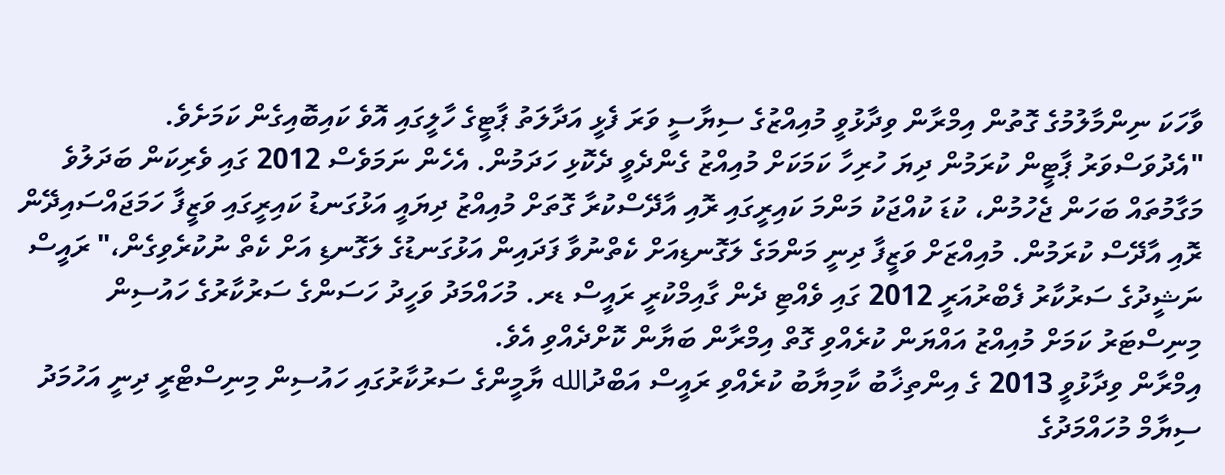ވާހަކަ ނިންމާލުމުގެ ގޮތުން އިމްރާން ވިދާޅުވީ މުއިއްޒުގެ ސިޔާސީ ވަރަ ފެޅީ އަދާލަތު ޕާޓީގެ ހާލީގައި އޮވެ ކައިބޮއިގެން ކަމަށެވެ.
"އެދުވަސްވަރު ޕާޓީން ކުރަމުން ދިޔަ ހުރިހާ ކަމަކަށް މުއިއްޒު ގެންދެވީ ދެކޮޅި ހަދަމުން. އެހެން ނަމަވެސް 2012 ގައި ވެރިކަން ބަދަލުވެ މަގާމުތައް ބަހަން ޖެހުމުން، ކުޑަ ކުއްޖަކު މަންމަ ކައިރީގައި ރޮއި އާދޭސްކުރާ ގޮތަށް މުއިއްޒު ދިޔައީ އަޅުގަނޑު ކައިރީގައި ވަޒީފާ ހަމަޖައްސައިދޭން ރޮއި އާދޭސް ކުރަމުން. މުއިއްޒަށް ވަޒީފާ ދިނީ މަންމަގެ ލަގޮނޑިއަށް ކެތްނުވާ ފަދައިން އަޅުގަނޑުގެ ލަގޮނޑި އަށް ކެތް ނުކުރެވިގެން،" ރައީސް ނަޝީދުގެ ސަރުކާރު ފެބްރުއަރީ 2012 ގައި ވެއްޓި ދެން ގާއިމްކުރީ ރައީސް ޑރ. މުހައްމަދު ވަހީދު ހަސަންގެ ސަރުކާރުގެ ހައުސިން މިނިސްޓަރު ކަމަށް މުއިއްޒު އައްޔަން ކުރެއްވި ގޮތް އިމްރާން ބަޔާން ކޮށްދެއްވި އެވެ.
އިމްރާން ވިދާޅުވީ 2013 ގެ އިންތިޚާބު ކާމިޔާބު ކުރެއްވި ރައީސް އަބްދުالله ޔާމީންގެ ސަރުކާރުގައި ހައުސިން މިނިސްޓްރީ ދިނީ އަހުމަދު ސިޔާމް މުހައްމަދުގެ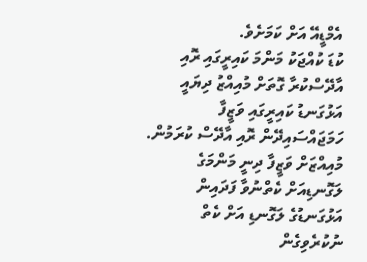އެމްޑީއޭ އަށް ކަމަށެވެ.
ކުޑަ ކުއްޖަކު މަންމަ ކައިރީގައި ރޮއި އާދޭސްކުރާ ގޮތަށް މުއިއްޒު ދިޔައީ އަޅުގަނޑު ކައިރީގައި ވަޒީފާ ހަމަޖައްސައިދޭން ރޮއި އާދޭސް ކުރަމުން. މުއިއްޒަށް ވަޒީފާ ދިނީ މަންމަގެ ލަގޮނޑިއަށް ކެތްނުވާ ފަދައިން އަޅުގަނޑުގެ ލަގޮނޑި އަށް ކެތް ނުކުރެވިގެން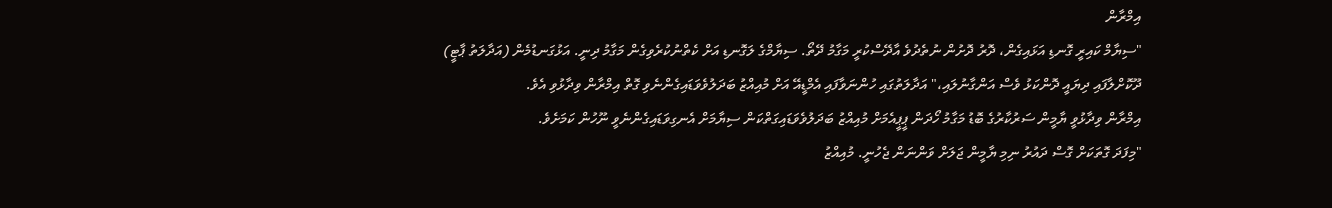އިމްރާން
"ސިޔާމް ކައިރީ ގޮނޑި އަޅައިގެން، ދޮރު ދޮށުން ނުތެދުވެ އާދޭސްކުރީ މަގާމު ދޭތޯ. ސިޔާމްގެ ލަގޮނޑި އަށް ކެތްނުކުރެވިގެން މަގާމު ދިނީ. އަޅުގަނޑުމެން (އަދާލަތު ޕާޓީ) ދޫކޮށްލާފައި ދިޔައީ ދޮންކަޅު ވެސް އަންގާނުލައި،" އަދާލަތުގައި ހުންނަވާފައި އެމްޑީއޭ އަށް މުއިއްޒު ބަދަލުވެވަޑައިގެންނެވި ގޮތް އިމްރާން ވިދާޅުވި އެވެ.
އިމްރާން ވިދާޅުވީ ޔާމީން ސަރުކާރުގެ ބޮޑު މަގާމު ހޯދަން ޕީޕީއެމަށް މުއިއްޒު ބަދަލުވެވަޑައިގަތްކަން ސިޔާމަށް އެނގިވަޑައިގެންނެވީ ނޫހުން ކަމަށެވެ.
"މިފަދަ ގޮތަކަށް ގޮސް ދައުރު ނިމި ޔާމީން ޖަލަށް ވަންނަން ޖެހުނީ. މުއިއްޒު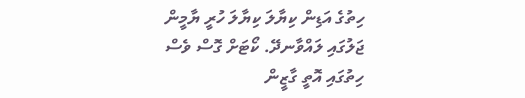ހިތުގެ އަޑިން ކިޔާލަ ކިޔާލަ ހުރީ ޔާމީން ޖަލުގައި ލައްވާނދޭ. ކޯޓަށް ގޮސް ވެސް ހިތުގައި އޮތީ ގާޒީން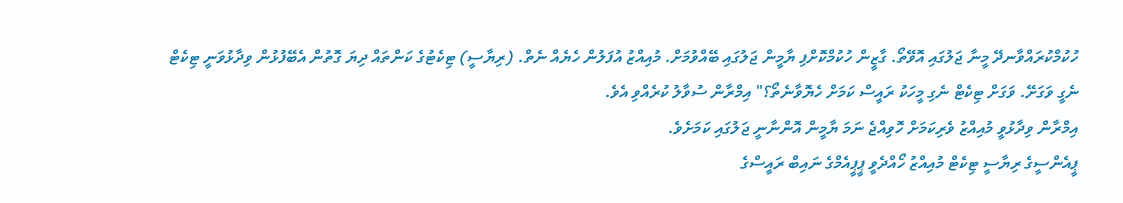ހުކުމްކުރައްވާނދޭ މީނާ ޖަލުގައި އޮވޭތޯ. ގާޒީން ހުކުމްކޮށްފި ޔާމީން ޖަލުގައި ބޭއްވުމަށް. މުއިއްޒު އުފަލުން ހެޔެއް ނެތް. (ރިޔާސީ) ޓިކެޓުގެ ކަންތައް ދިޔަ ގޮތުން އެބޭފުޅުން ވިދާޅުވަނީ ޓިކެޓް ނެގީ ވަގަށޭ. ވަގަށް ޓިކެޓް ނެގި މީހަކު ރައީސް ކަމަށް ހެޔޮވާނެތޯ؟" އިމްރާން ސުވާލު ކުރެއްވި އެވެ.
އިމްރާން ވިދާޅުވީ މުއިއްޒު ވެރިކަމަށް ހޮވިއްޖެ ނަމަ ޔާމީން އޮންނާނީ ޖަލުގައި ކަމަށެވެ.
ޕީއެންސީގެ ރިޔާސީ ޓިކެޓް މުއިއްޒު ހޯއްދެވީ ޕީޕީއެމްގެ ނައިބް ރައީސްގެ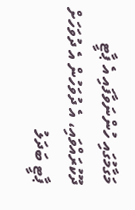މަގާމުގައި ހުންނަވާފައި އެ ޕާޓީ ދޫކުރައްވައި، އެ ދުވަހުން އެ ދުވަހަށް ޕާޓީ ބަދަލު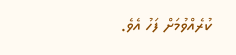ކުރެއްވުމަށް ފަހު އެވެ.